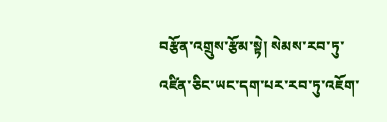བརྩོན་འགྲུས་རྩོམ་སྟེ། སེམས་རབ་ཏུ་འཛིན་ཅིང་ཡང་དག་པར་རབ་ཏུ་འཇོག་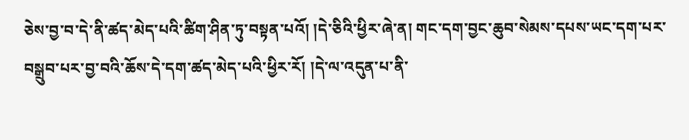ཅེས་བྱ་བ་དེ་ནི་ཚད་མེད་པའི་ཚིག་ཤིན་ཏུ་བསྟན་པའོ། །དེ་ཅིའི་ཕྱིར་ཞེ་ན། གང་དག་བྱང་ཆུབ་སེམས་དཔས་ཡང་དག་པར་བསྒྲུབ་པར་བྱ་བའི་ཆོས་དེ་དག་ཚད་མེད་པའི་ཕྱིར་རོ། །དེ་ལ་འདུན་པ་ནི་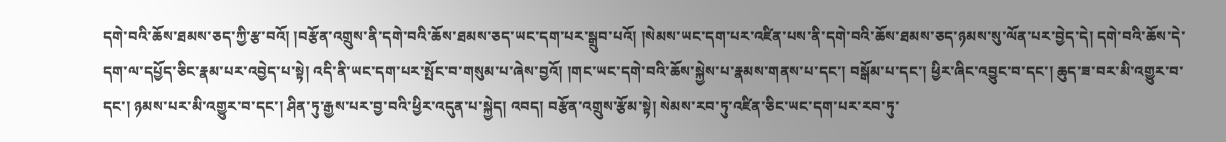དགེ་བའི་ཆོས་ཐམས་ཅད་ཀྱི་རྩ་བའོ། །བརྩོན་འགྲུས་ནི་དགེ་བའི་ཆོས་ཐམས་ཅད་ཡང་དག་པར་སྒྲུབ་པའོ། །སེམས་ཡང་དག་པར་འཛིན་པས་ནི་དགེ་བའི་ཆོས་ཐམས་ཅད་ཉམས་སུ་ལོན་པར་བྱེད་དེ། དགེ་བའི་ཆོས་དེ་དག་ལ་དཔྱོད་ཅིང་རྣམ་པར་འབྱེད་པ་སྟེ། འདི་ནི་ཡང་དག་པར་སྤོང་བ་གསུམ་པ་ཞེས་བྱའོ། །གང་ཡང་དགེ་བའི་ཆོས་སྐྱེས་པ་རྣམས་གནས་པ་དང་། བསྒོམ་པ་དང་། ཕྱིར་ཞིང་འབྱུང་བ་དང་། ཆུད་ཟ་བར་མི་འགྱུར་བ་དང་། ཉམས་པར་མི་འགྱུར་བ་དང་། ཤིན་ཏུ་རྒྱས་པར་བྱ་བའི་ཕྱིར་འདུན་པ་སྐྱེད། འབད། བརྩོན་འགྲུས་རྩོམ་སྟེ། སེམས་རབ་ཏུ་འཛིན་ཅིང་ཡང་དག་པར་རབ་ཏུ་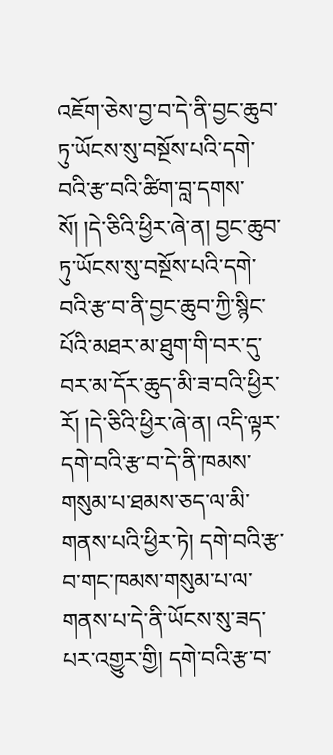འཇོག་ཅེས་བྱ་བ་དེ་ནི་བྱང་ཆུབ་ཏུ་ཡོངས་སུ་བསྔོས་པའི་དགེ་བའི་རྩ་བའི་ཚིག་བླ་དགས་སོ། །དེ་ཅིའི་ཕྱིར་ཞེ་ན། བྱང་ཆུབ་ཏུ་ཡོངས་སུ་བསྔོས་པའི་དགེ་བའི་རྩ་བ་ནི་བྱང་ཆུབ་ཀྱི་སྙིང་པོའི་མཐར་མ་ཐུག་གི་བར་དུ་བར་མ་དོར་ཆུད་མི་ཟ་བའི་ཕྱིར་རོ། །དེ་ཅིའི་ཕྱིར་ཞེ་ན། འདི་ལྟར་དགེ་བའི་རྩ་བ་དེ་ནི་ཁམས་གསུམ་པ་ཐམས་ཅད་ལ་མི་གནས་པའི་ཕྱིར་ཏེ། དགེ་བའི་རྩ་བ་གང་ཁམས་གསུམ་པ་ལ་གནས་པ་དེ་ནི་ཡོངས་སུ་ཟད་པར་འགྱུར་གྱི། དགེ་བའི་རྩ་བ་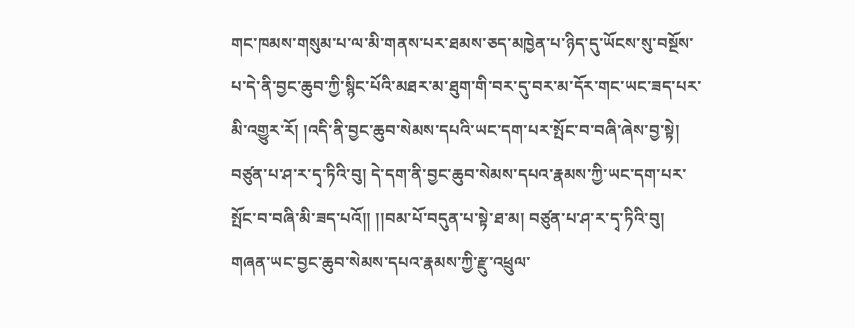གང་ཁམས་གསུམ་པ་ལ་མི་གནས་པར་ཐམས་ཅད་མཁྱེན་པ་ཉིད་དུ་ཡོངས་སུ་བསྔོས་པ་དེ་ནི་བྱང་ཆུབ་ཀྱི་སྙིང་པོའི་མཐར་མ་ཐུག་གི་བར་དུ་བར་མ་དོར་གང་ཡང་ཟད་པར་མི་འགྱུར་རོ། །འདི་ནི་བྱང་ཆུབ་སེམས་དཔའི་ཡང་དག་པར་སྤོང་བ་བཞི་ཞེས་བྱ་སྟེ། བཙུན་པ་ཤ་ར་དྭ་ཏིའི་བུ། དེ་དག་ནི་བྱང་ཆུབ་སེམས་དཔའ་རྣམས་ཀྱི་ཡང་དག་པར་སྤོང་བ་བཞི་མི་ཟད་པའོ།། །།བམ་པོ་བདུན་པ་སྟེ་ཐ་མ། བཙུན་པ་ཤ་ར་དྭ་ཏིའི་བུ། གཞན་ཡང་བྱང་ཆུབ་སེམས་དཔའ་རྣམས་ཀྱི་རྫུ་འཕྲུལ་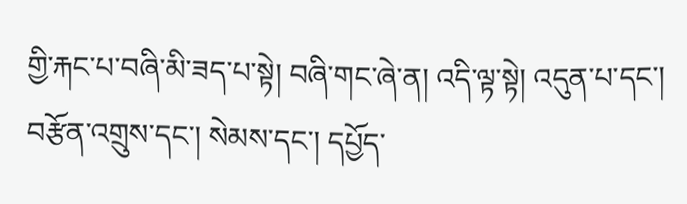གྱི་རྐང་པ་བཞི་མི་ཟད་པ་སྟེ། བཞི་གང་ཞེ་ན། འདི་ལྟ་སྟེ། འདུན་པ་དང་། བརྩོན་འགྲུས་དང་། སེམས་དང་། དཔྱོད་